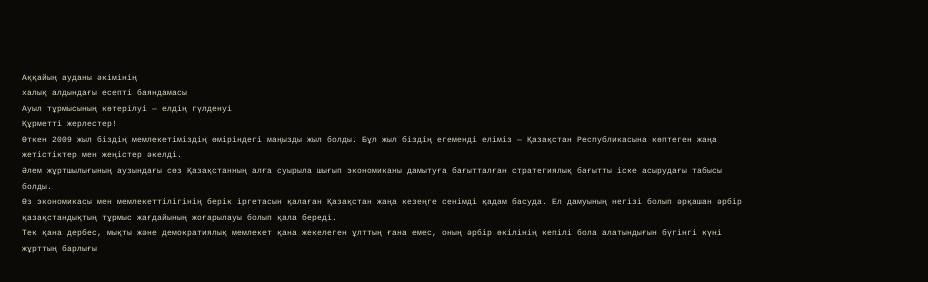Аққайың ауданы әкiмiнiң
халық алдындағы есептi баяндамасы
Ауыл тұрмысының көтерiлуi — елдiң гүлденуi
Құрметтi жерлестер!
Өткен 2009 жыл бiздiң мемлекетiмiздiң өмiрiндегi маңызды жыл болды. Бұл жыл бiздiң егемендi елiмiз — Қазақстан Республикасына көптеген жаңа жетiстiктер мен жеңiстер әкелдi.
Әлем жұртшылығының аузындағы сөз Қазақстанның алға суырыла шығып экономиканы дамытуға бағытталған стратегиялық бағытты iске асырудағы табысы болды.
Өз экономикасы мен мемлекеттiлiгiнiң берiк iргетасын қалаған Қазақстан жаңа кезеңге сенiмдi қадам басуда. Ел дамуының негiзi болып әрқашан әрбiр қазақстандықтың тұрмыс жағдайының жоғарылауы болып қала бередi.
Тек қана дербес, мықты және демократиялық мемлекет қана жекелеген ұлттың ғана емес, оның әрбiр өкiлiнiң кепiлi бола алатындығын бүгiнгi күнi жұрттың барлығы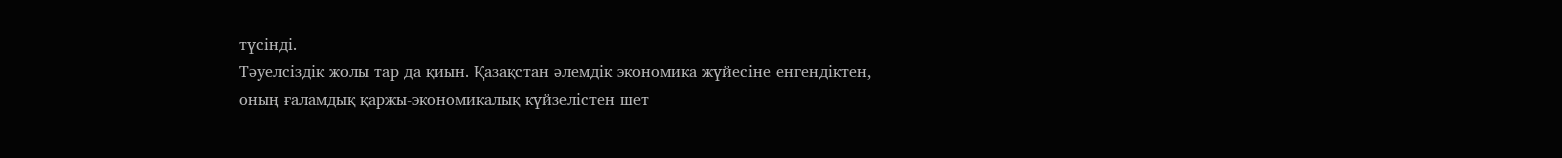түсiндi.
Тәуелсiздiк жолы тар да қиын. Қазақстан әлемдiк экономика жүйесiне енгендiктен, оның ғаламдық қаржы-экономикалық күйзелiстен шет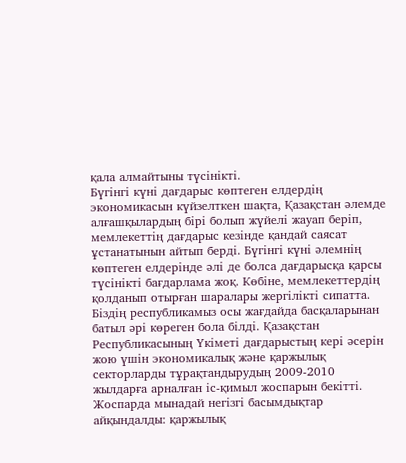қала алмайтыны түсiнiктi.
Бүгiнгi күнi дағдарыс көптеген елдердiң экономикасын күйзелткен шақта, Қазақстан әлемде алғашқылардың бiрi болып жүйелi жауап берiп, мемлекеттiң дағдарыс кезiнде қандай саясат ұстанатынын айтып бердi. Бүгiнгi күнi әлемнiң көптеген елдерiнде әлi де болса дағдарысқа қарсы түсiнiктi бағдарлама жоқ. Көбiне, мемлекеттердiң қолданып отырған шаралары жергiлiктi сипатта.
Бiздiң республикамыз осы жағдайда басқаларынан батыл әрi көреген бола бiлдi. Қазақстан Республикасының Үкiметi дағдарыстың керi әсерiн жою үшiн экономикалық және қаржылық секторларды тұрақтандырудың 2009-2010 жылдарға арналған iс-қимыл жоспарын бекiттi.
Жоспарда мынадай негiзгi басымдықтар айқындалды: қаржылық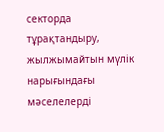секторда тұрақтандыру, жылжымайтын мүлiк нарығындағы мәселелердi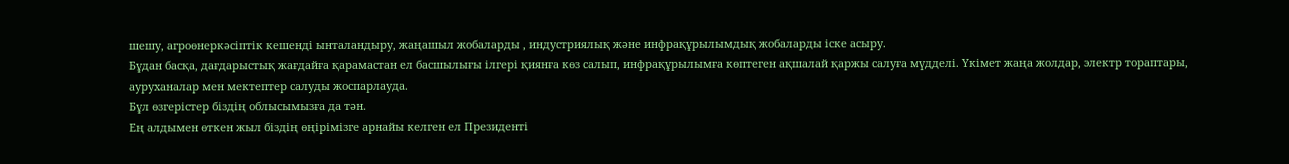шешу, агроөнеркәсiптiк кешендi ынталандыру, жаңашыл жобаларды , индустриялық және инфрақұрылымдық жобаларды iске асыру.
Бұдан басқа, дағдарыстық жағдайға қарамастан ел басшылығы iлгерi қиянға көз салып, инфрақұрылымға көптеген ақшалай қаржы салуға мүдделi. Үкiмет жаңа жолдар, электр тораптары, ауруханалар мен мектептер салуды жоспарлауда.
Бұл өзгерiстер бiздiң облысымызға да тән.
Ең алдымен өткен жыл бiздiң өңiрiмiзге арнайы келген ел Президентi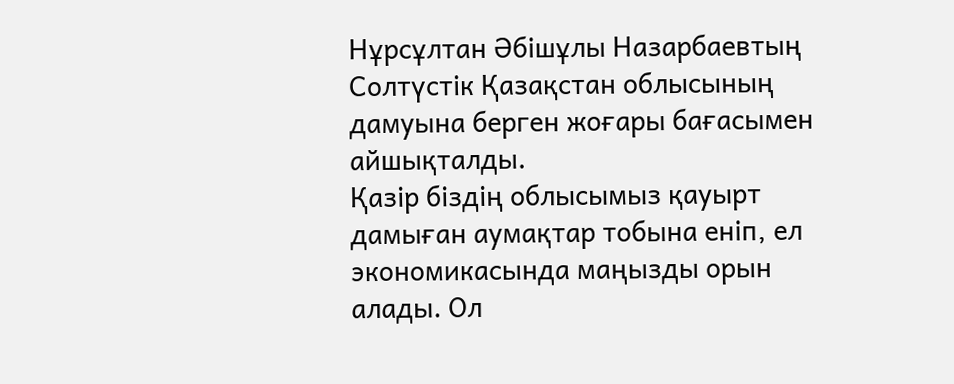Нұрсұлтан Әбiшұлы Назарбаевтың Солтүстiк Қазақстан облысының дамуына берген жоғары бағасымен айшықталды.
Қазiр бiздiң облысымыз қауырт дамыған аумақтар тобына енiп, ел экономикасында маңызды орын алады. Ол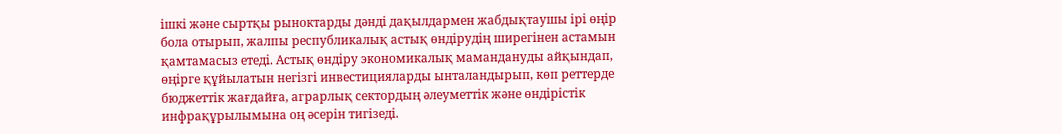iшкi және сыртқы рыноктарды дәндi дақылдармен жабдықтаушы iрi өңiр бола отырып, жалпы республикалық астық өндiрудiң ширегiнен астамын қамтамасыз етедi. Астық өндiру экономикалық мамандануды айқындап, өңiрге құйылатын негiзгi инвестицияларды ынталандырып, көп реттерде бюджеттiк жағдайға, аграрлық сектордың әлеуметтiк және өндiрiстiк инфрақұрылымына оң әсерiн тигiзедi.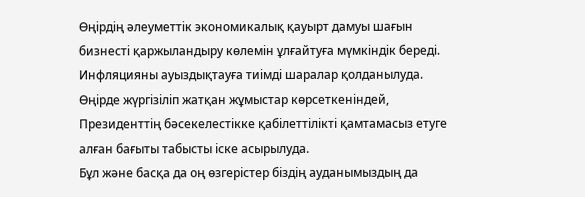Өңiрдiң әлеуметтiк экономикалық қауырт дамуы шағын бизнестi қаржыландыру көлемiн ұлғайтуға мүмкiндiк бередi. Инфляцияны ауыздықтауға тиiмдi шаралар қолданылуда.
Өңiрде жүргiзiлiп жатқан жұмыстар көрсеткенiндей, Президенттiң бәсекелестiкке қабiлеттiлiктi қамтамасыз етуге алған бағыты табысты iске асырылуда.
Бұл және басқа да оң өзгерiстер бiздiң ауданымыздың да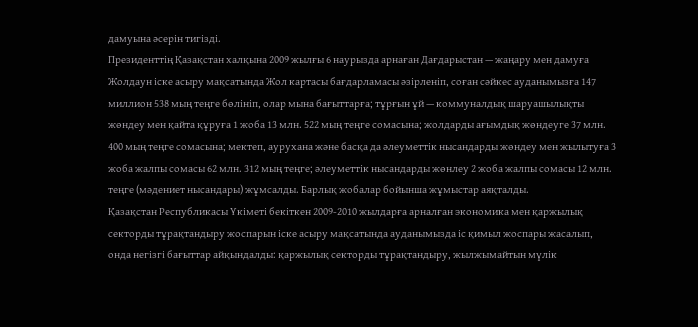дамуына әсерiн тигiздi.
Президенттiң Қазақстан халқына 2009 жылғы 6 наурызда арнаған Дағдарыстан — жаңару мен дамуға Жолдаун iске асыру мақсатында Жол картасы бағдарламасы әзiрленiп, соған сәйкес ауданымызға 147 миллион 538 мың теңге бөлiнiп, олар мына бағыттарға; тұрғын ұй — коммуналдық шаруашылықты жөндеу мен қайта құруға 1 жоба 13 млн. 522 мың теңге сомасына; жолдарды ағымдық жөндеуге 37 млн. 400 мың теңге сомасына; мектеп, аурухана және басқа да әлеуметтiк нысандарды жөндеу мен жылытуға 3 жоба жалпы сомасы 62 млн. 312 мың теңге; әлеуметтiк нысандарды жөнлеу 2 жоба жалпы сомасы 12 млн. теңге (мәдениет нысандары) жұмсалды. Барлық жобалар бойынша жұмыстар аяқталды.
Қазақстан Республикасы Үкiметi бекiткен 2009-2010 жылдарға арналған экономика мен қаржылық секторды тұрақтандыру жоспарын iске асыру мақсатында ауданымызда iс қимыл жоспары жасалып, онда негiзгi бағыттар айқындалды: қаржылық секторды тұрақтандыру, жылжымайтын мүлiк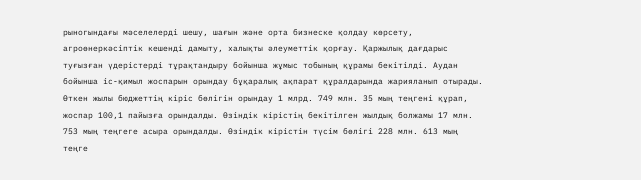рыногындағы мәселелердi шешу, шағын және орта бизнеске қолдау көрсету, агроөнеркәсiптiк кешендi дамыту, халықты әлеуметтiк қорғау. Қаржылық дағдарыс туғызған үдерiстердi тұрақтандыру бойынша жұмыс тобының құрамы бекiтiлдi. Аудан бойынша iс-қимыл жоспарын орындау бұқаралық ақпарат құралдарында жарияланып отырады.
Өткен жылы бюджеттiң кiрiс бөлiгiн орындау 1 млрд. 749 млн. 35 мың теңгенi құрап, жоспар 100,1 пайызға орындалды. Өзiндiк кiрiстiң бекiтiлген жылдық болжамы 17 млн. 753 мың теңгеге асыра орындалды. Өзiндiк кiрiстiн түсiм бөлiгi 228 млн. 613 мың теңге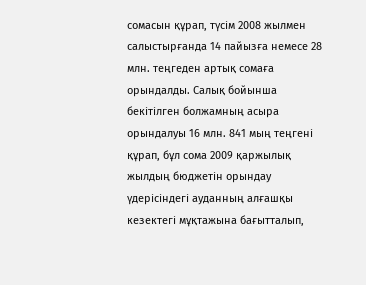сомасын құрап, түсiм 2008 жылмен салыстырғанда 14 пайызға немесе 28 млн. теңгеден артық сомаға орындалды. Салық бойынша бекiтiлген болжамның асыра орындалуы 16 млн. 841 мың теңгенi құрап, бұл сома 2009 қаржылық жылдың бюджетiн орындау үдерiсiндегi ауданның алғашқы кезектегi мұқтажына бағытталып,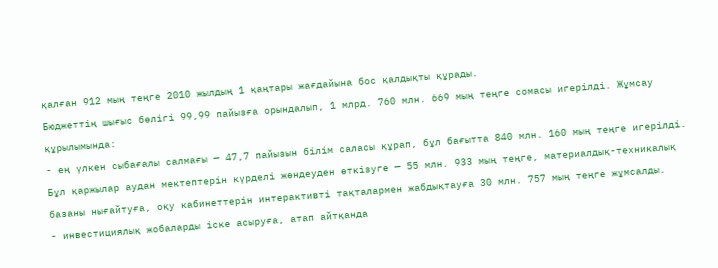қалған 912 мың теңге 2010 жылдың 1 қаңтары жағдайына бос қалдықты құрады.
Бюджеттiң шығыс бөлiгi 99,99 пайызға орындалып, 1 млрд. 760 млн. 669 мың теңге сомасы игерiлдi. Жұмсау құрылымында:
- ең үлкен сыбағалы салмағы — 47,7 пайызын бiлiм саласы құрап, бұл бағытта 840 млн. 160 мың теңге игерiлдi.
Бұл қаржылар аудан мектептерiн күрделi жөндеуден өткiзуге — 55 млн. 933 мың теңге, материалдық-техникалық базаны нығайтуға, оқу кабинеттерiн интерактивтi тақталармен жабдықтауға 30 млн. 757 мың теңге жұмсалды.
- инвестициялық жобаларды iске асыруға, атап айтқанда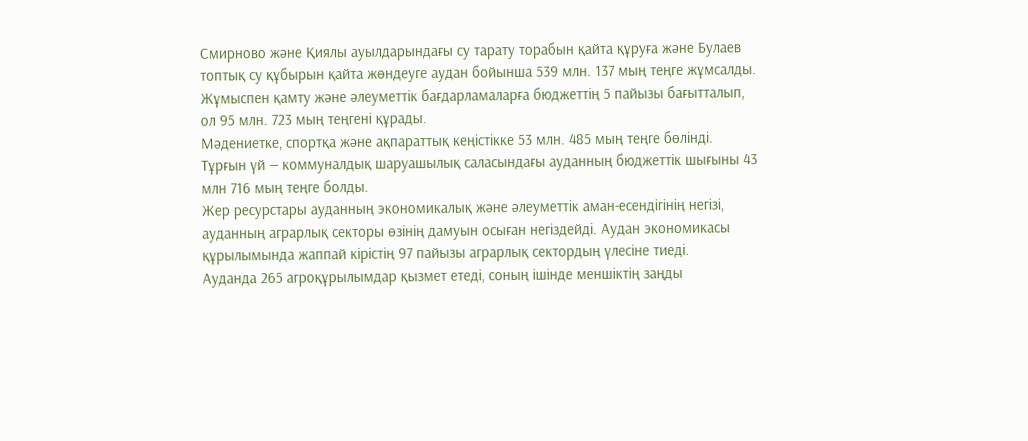Смирново және Қиялы ауылдарындағы су тарату торабын қайта құруға және Булаев топтық су құбырын қайта жөндеуге аудан бойынша 539 млн. 137 мың теңге жұмсалды.
Жұмыспен қамту және әлеуметтiк бағдарламаларға бюджеттiң 5 пайызы бағытталып, ол 95 млн. 723 мың теңгенi құрады.
Мәдениетке, спортқа және ақпараттық кеңiстiкке 53 млн. 485 мың теңге бөлiндi.
Тұрғын үй — коммуналдық шаруашылық саласындағы ауданның бюджеттiк шығыны 43 млн 716 мың теңге болды.
Жер ресурстары ауданның экономикалық және әлеуметтiк аман-есендiгiнiң негiзi, ауданның аграрлық секторы өзiнiң дамуын осыған негiздейдi. Аудан экономикасы құрылымында жаппай кiрiстiң 97 пайызы аграрлық сектордың үлесiне тиедi.
Ауданда 265 агроқұрылымдар қызмет етедi, соның iшiнде меншiктiң заңды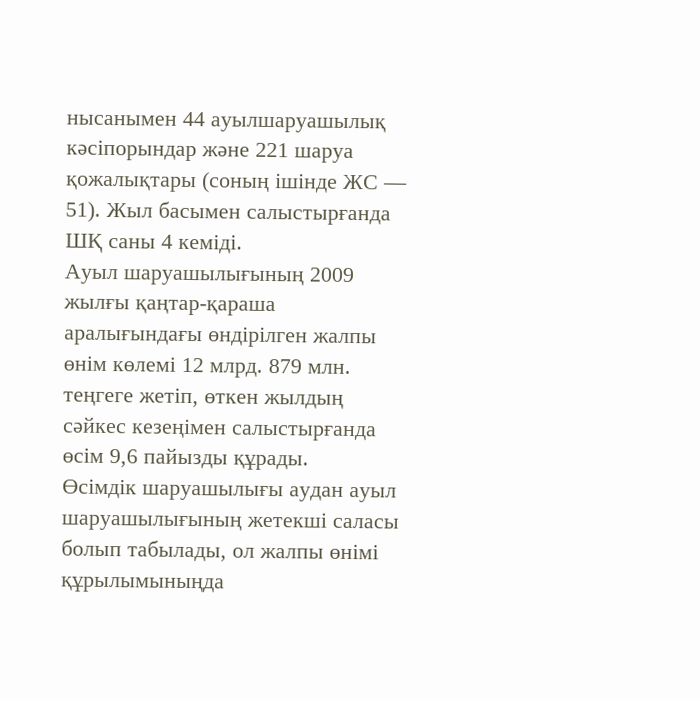нысанымен 44 ауылшаруашылық кәсiпорындар және 221 шаруа қожалықтары (соның iшiнде ЖС — 51). Жыл басымен салыстырғанда ШҚ саны 4 кемiдi.
Ауыл шаруашылығының 2009 жылғы қаңтар-қараша аралығындағы өндiрiлген жалпы өнiм көлемi 12 млрд. 879 млн. теңгеге жетiп, өткен жылдың сәйкес кезеңiмен салыстырғанда өсiм 9,6 пайызды құрады.
Өсiмдiк шаруашылығы аудан ауыл шаруашылығының жетекшi саласы болып табылады, ол жалпы өнiмi құрылымыныңда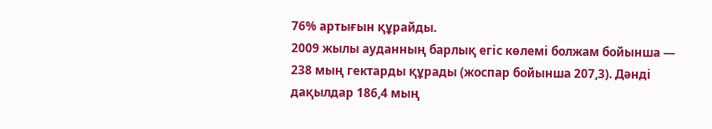76% артығын құрайды.
2009 жылы ауданның барлық егiс көлемi болжам бойынша — 238 мың гектарды құрады (жоспар бойынша 207,3). Дәндi дақылдар 186,4 мың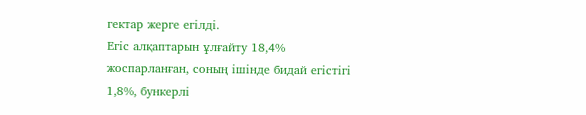гектар жерге егiлдi.
Егiс алқаптарын ұлғайту 18,4% жоспарланған, соның iшiнде бидай егiстiгi 1,8%, бункерлi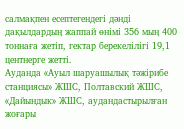салмақпен есептегендегi дәндi дақылдардың жаппай өнiмi 356 мың 400 тоннаға жетiп, гектар берекелiлiгi 19,1 центнерге жеттi.
Ауданда «Ауыл шаруашылық тәжiрибе станциясы» ЖШС, Полтавский ЖШС, «Дайындык» ЖШС, аудандастырылған жоғары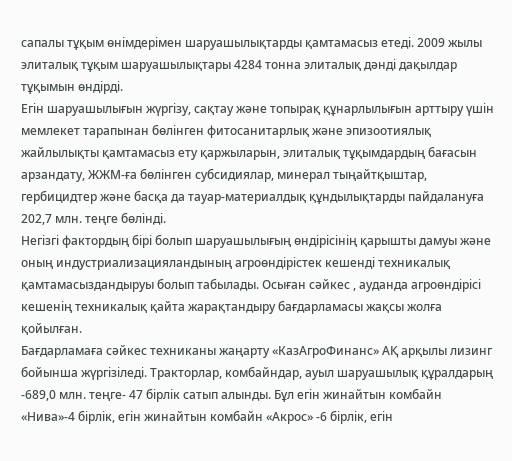сапалы тұқым өнiмдерiмен шаруашылықтарды қамтамасыз етедi. 2009 жылы элиталық тұқым шаруашылықтары 4284 тонна элиталық дәндi дақылдар тұқымын өндiрдi.
Егiн шаруашылығын жүргiзу, сақтау және топырақ құнарлылығын арттыру үшiн мемлекет тарапынан бөлiнген фитосанитарлық және эпизоотиялық жайлылықты қамтамасыз ету қаржыларын, элиталық тұқымдардың бағасын арзандату, ЖЖМ-ға бөлiнген субсидиялар, минерал тыңайтқыштар, гербицидтер және басқа да тауар-материалдық құндылықтарды пайдалануға 202,7 млн. теңге бөлiндi.
Негiзгi фактордың бiрi болып шаруашылығың өндiрiсiнiң қарышты дамуы және оның индустриализацияландының агроөндiрiстек кешендi техникалық қамтамасыздандыруы болып табылады. Осыған сәйкес , ауданда агроөндiрiсi кешенiң техникалық қайта жарақтандыру бағдарламасы жақсы жолға қойылған.
Бағдарламаға сәйкес техниканы жаңарту «КазАгроФинанс» АҚ арқылы лизинг бойынша жүргiзiледi. Тракторлар, комбайндар, ауыл шаруашылық құралдарың -689,0 млн. теңге- 47 бiрлiк сатып алынды. Бұл егiн жинайтын комбайн «Нива»-4 бiрлiк, егiн жинайтын комбайн «Акрос» -6 бiрлiк, егiн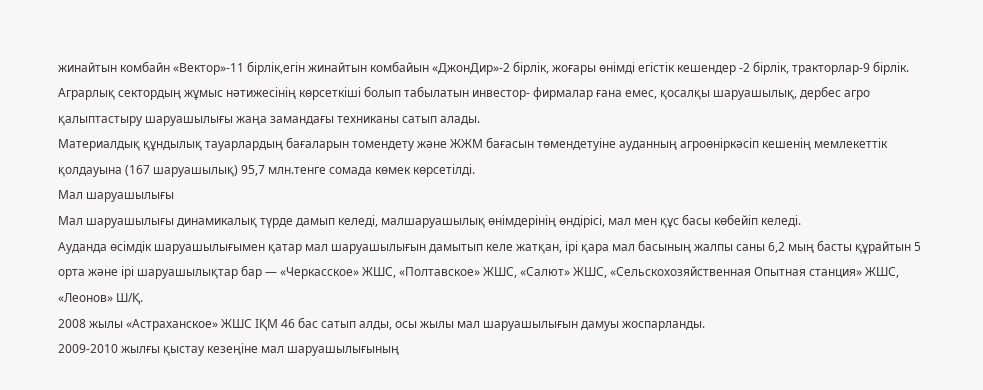жинайтын комбайн «Вектор»-11 бiрлiк,егiн жинайтын комбайын «ДжонДир»-2 бiрлiк, жоғары өнiмдi егiстiк кешендер -2 бiрлiк, тракторлар-9 бiрлiк.
Аграрлық сектордың жұмыс нәтижесiнiң көрсеткiшi болып табылатын инвестор- фирмалар ғана емес, қосалқы шаруашылық, дербес агро қалыптастыру шаруашылығы жаңа замандағы техниканы сатып алады.
Материалдық құндылық тауарлардың бағаларын томендету және ЖЖМ бағасын төмендетуiне ауданның агроөнiркәсiп кешенiң мемлекеттiк қолдауына (167 шаруашылық) 95,7 млн.тенге сомада көмек көрсетiлдi.
Мал шаруашылығы
Мал шаруашылығы динамикалық түрде дамып келедi, малшаруашылық өнiмдерiнiң өндiрiсi, мал мен құс басы көбейiп келедi.
Ауданда өсiмдiк шаруашылығымен қатар мал шаруашылығын дамытып келе жатқан, iрi қара мал басының жалпы саны 6,2 мың басты құрайтын 5 орта және iрi шаруашылықтар бар — «Черкасское» ЖШС, «Полтавское» ЖШС, «Салют» ЖШС, «Сельскохозяйственная Опытная станция» ЖШС, «Леонов» Ш/Қ.
2008 жылы «Астраханское» ЖШС IҚМ 46 бас сатып алды, осы жылы мал шаруашылығын дамуы жоспарланды.
2009-2010 жылғы қыстау кезеңiне мал шаруашылығының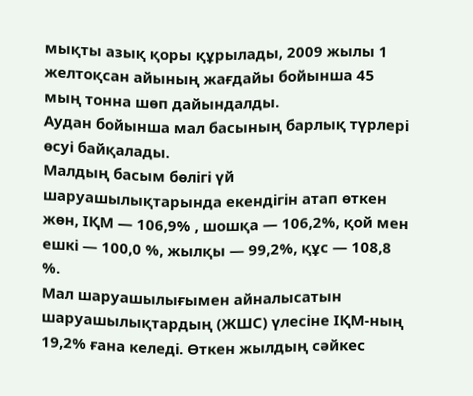мықты азық қоры құрылады, 2009 жылы 1 желтоқсан айының жағдайы бойынша 45 мың тонна шөп дайындалды.
Аудан бойынша мал басының барлық түрлерi өсуi байқалады.
Малдың басым бөлiгi үй шаруашылықтарында екендiгiн атап өткен жөн, IҚМ — 106,9% , шошқа — 106,2%, қой мен ешкi — 100,0 %, жылқы — 99,2%, құс — 108,8 %.
Мал шаруашылығымен айналысатын шаруашылықтардың (ЖШС) үлесiне IҚМ-ның 19,2% ғана келедi. Өткен жылдың сәйкес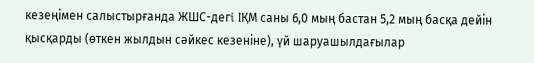кезеңiмен салыстырғанда ЖШС-дегi IҚМ саны 6,0 мың бастан 5,2 мың басқа дейiн қысқарды (өткен жылдын сәйкес кезенiне), үй шаруашылдағылар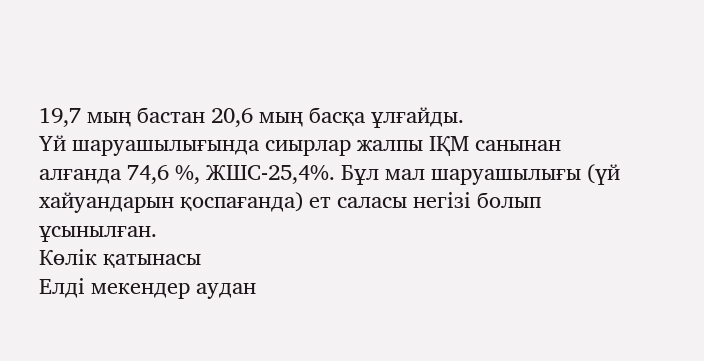19,7 мың бастан 20,6 мың басқа ұлғайды.
Үй шаруашылығында сиырлар жалпы IҚМ санынан алғанда 74,6 %, ЖШС-25,4%. Бұл мал шаруашылығы (үй хайуандарын қоспағанда) ет саласы негiзi болып ұсынылған.
Көлiк қатынасы
Елдi мекендер аудан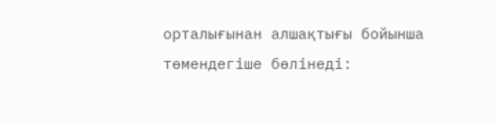орталығынан алшақтығы бойынша төмендегiше бөлiнедi: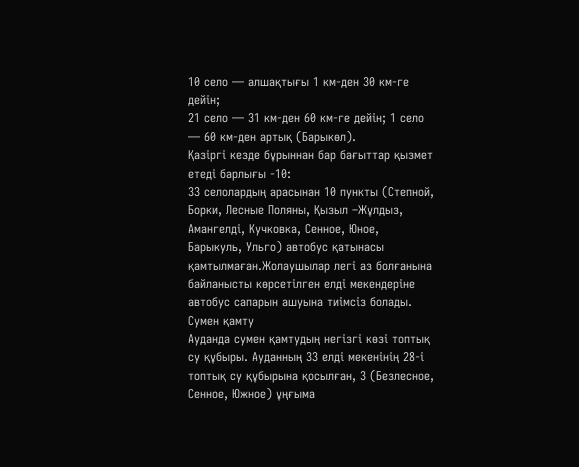10 село — алшақтығы 1 км-ден 30 км-ге дейiн;
21 село — 31 км-ден 60 км-ге дейiн; 1 село — 60 км-ден артық (Барыкөл).
Қазiргi кезде бұрыннан бар бағыттар қызмет етедi барлығы -10:
33 селолардың арасынан 10 пункты (Степной, Борки, Лесные Поляны, Қызыл –Жұлдыз, Амангелдi, Кучковка, Сенное, Юное, Барыкуль, Ульго) автобус қатынасы қамтылмаған.Жолаушылар легi аз болғанына байланысты көрсетiлген елдi мекендерiне автобус сапарын ашуына тиiмсiз болады.
Сумен қамту
Ауданда сумен қамтудың негiзгi көзi топтық су құбыры. Ауданның 33 елдi мекенiнiң 28-i топтық су құбырына қосылған, 3 (Безлесное, Сенное, Южное) ұңғыма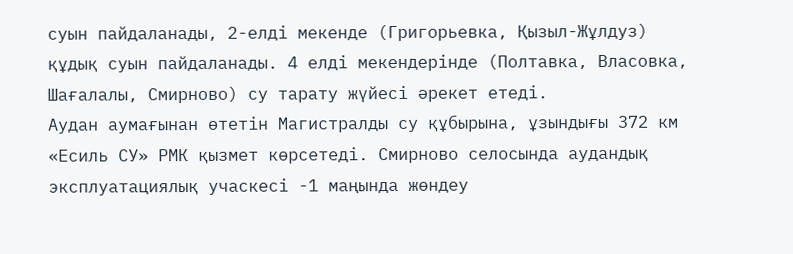суын пайдаланады, 2-елдi мекенде (Григорьевка, Қызыл-Жұлдуз) құдық суын пайдаланады. 4 елдi мекендерiнде (Полтавка, Власовка, Шағалалы, Смирново) су тарату жүйесi әрекет етедi.
Аудан аумағынан өтетiн Магистралды су құбырына, ұзындығы 372 км «Есиль СУ» РМК қызмет көрсетедi. Смирново селосында аудандық эксплуатациялық учаскесi -1 маңында жөндеу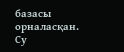базасы орналасқан. Су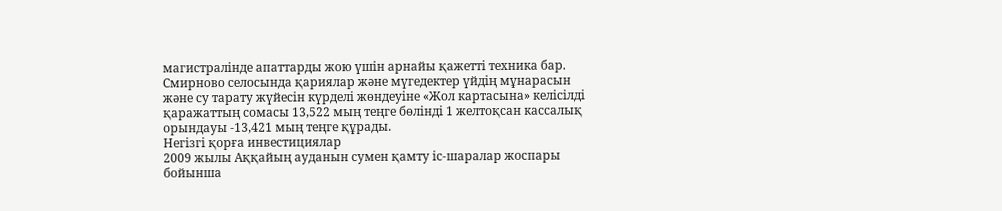магистралiнде апаттарды жою үшiн арнайы қажеттi техника бар.
Смирново селосында қариялар және мүгедектер үйдiң мұнарасын және су тарату жүйесiн күрделi жөндеуiне «Жол картасына» келiсiлдi қаражаттың сомасы 13,522 мың теңге бөлiндi 1 желтоқсан кассалық орындауы -13,421 мың теңге құрады.
Негiзгi қорға инвестициялар
2009 жылы Аққайың ауданын сумен қамту iс-шаралар жоспары бойынша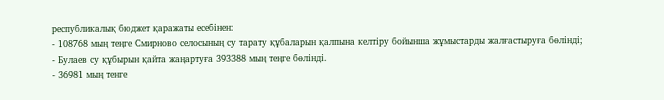республикалық бюджет қаражаты есебiнен:
- 108768 мың теңге Смирново селосының су тарату құбаларын қалпына келтiру бойынша жұмыстарды жалғастыруға бөлiндi;
- Булаев су құбырын қайта жаңартуға 393388 мың теңге бөлiндi.
- 36981 мың тенге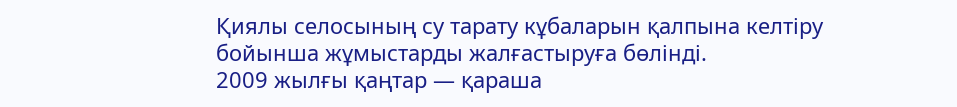Қиялы селосының су тарату кұбаларын қалпына келтiру бойынша жұмыстарды жалғастыруға бөлiндi.
2009 жылғы қаңтар — қараша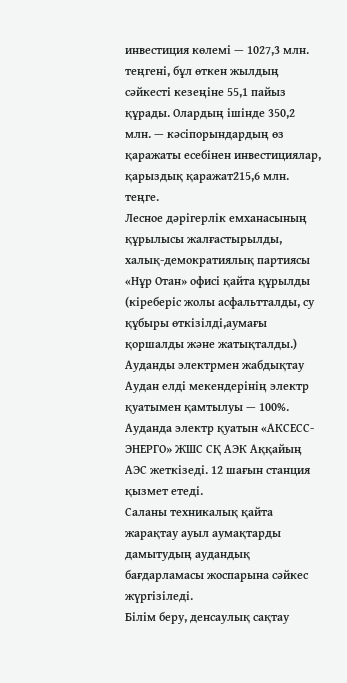инвестиция көлемi — 1027,3 млн. теңгенi, бұл өткен жылдың сәйкестi кезеңiне 55,1 пайыз құрады. Олардың iшiнде 350,2 млн. — кәсiпорындардың өз қаражаты есебiнен инвестициялар, қарыздық қаражат215,6 млн. теңге.
Лесное дәрiгерлiк емханасының құрылысы жалғастырылды, халық-демократиялық партиясы «Нұр Отан» офисi қайта құрылды (кiреберiс жолы асфальтталды, су құбыры өткiзiлдi,аумағы қоршалды және жатықталды.)
Ауданды электрмен жабдықтау
Аудан елдi мекендерiнiң электр қуатымен қамтылуы — 100%. Ауданда электр қуатын «АКСЕСС-ЭНЕРГО» ЖШС СҚ АЭК Аққайың АЭС жеткiзедi. 12 шағын станция қызмет етедi.
Саланы техникалық қайта жарақтау ауыл аумақтарды дамытудың аудандық бағдарламасы жоспарына сәйкес жүргiзiледi.
Бiлiм беру, денсаулық сақтау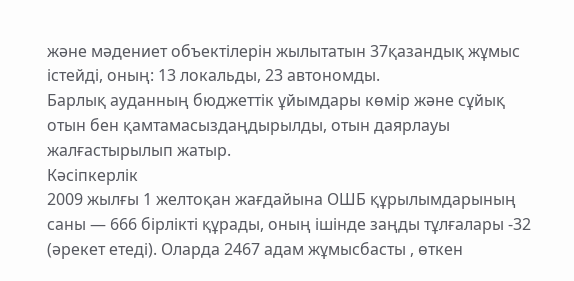және мәдениет объектiлерiн жылытатын 37қазандық жұмыс iстейдi, оның: 13 локальды, 23 автономды.
Барлық ауданның бюджеттiк ұйымдары көмiр және сұйық отын бен қамтамасыздаңдырылды, отын даярлауы жалғастырылып жатыр.
Кәсiпкерлiк
2009 жылғы 1 желтоқан жағдайына ОШБ құрылымдарының саны — 666 бiрлiктi құрады, оның iшiнде заңды тұлғалары -32 (әрекет етедi). Оларда 2467 адам жұмысбасты , өткен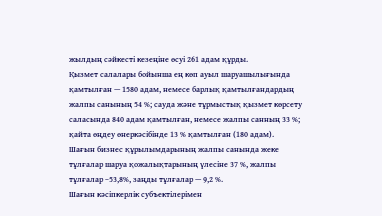жылдың сәйкестi кезеңiне өсуi 261 адам құрды.
Қызмет салалары бойынша ең көп ауыл шаруашылығында қамтылған — 1580 адам, немесе барлық қамтылғандардың жалпы санының 54 %; сауда және тұрмыстық қызмет көрсету саласында 840 адам қамтылған, немесе жалпы санның 33 %; қайта өңдеу өнеркәсiбiнде 13 % қамтылған (180 адам).
Шағын бизнес құрылымдарының жалпы санында жеке тұлғалар шаруа қожалықтарының үлесiне 37 %, жалпы тұлғалар –53,8%, заңды тұлғалар — 9,2 %.
Шағын кәсiпкерлiк субъектiлерiмен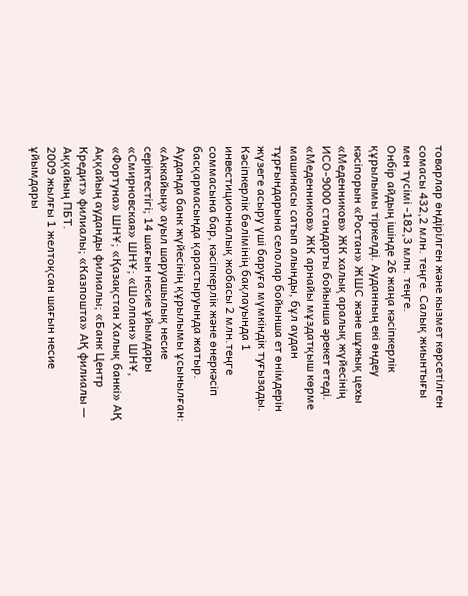товарлар өндiрiлген және кызмет көрсетiлген сомасы 432,2 млн. теңге. Салық жиынтығы мен түсiмi -182,3 млн. теңге.
Онбiр айдың iшiнде 26 жаңа кәсiпкерлiк құрылымы тiркелдi. Ауданның екi өндеу кәсiпорын «Ростан» ЖШС және шұжық цехы «Меденников» ЖК халық аралық жүйесiнiң ИСО-9000 стандарты бойынша әрекет етедi.
«Меденников» ЖК арнайы мұздатқыш көрме машинасы сатып алынды, бұл аудан тұрғындарына селолар бойынша ет өнiмдерiн жүзеге асыру үшi баруға мүмкiндiк туғызады.
Кәсiпкерлiк бөлiмiнiң бақлауында 1 инвестиционналық жобасы 2 млн.теңге соммасына бар, кәсiпкерлiк және өнеркәсiп басқармасында қарастыруында жатыр.
Ауданда банк жүйесiнiң құрылымы ұсынылған: «Аккайың» ауыл шаруашылық несие серiктестiгi; 14 шағын несие ұйымдары «Смирновская» ШНҰ; «Шолпан» ШНҰ, «Фортуна» ШНҰ; «Қазақстан Халық банкi» АҚ Аққайың ауданды филиалы; «Банк Центр Кредит» филиалы; «Казпошта» АҚ филиалы — Аққайың ПБТ.
2009 жылғы 1 желтоқсан шағын несие ұйымдары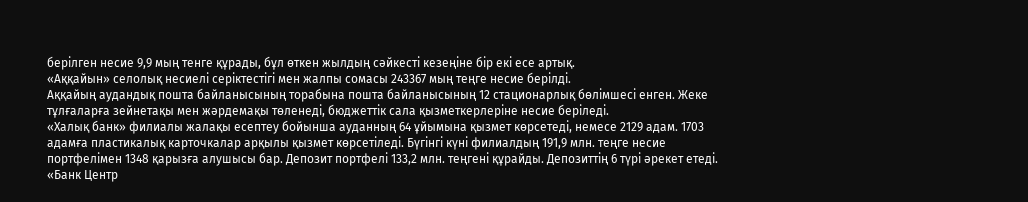берiлген несие 9,9 мың тенге құрады, бұл өткен жылдың сәйкестi кезеңiне бiр екi есе артық.
«Аққайын» селолық несиелi серiктестiгi мен жалпы сомасы 243367 мың теңге несие берiлдi.
Аққайың аудандық пошта байланысының торабына пошта байланысының 12 стационарлық бөлiмшесi енген. Жеке тұлғаларға зейнетақы мен жәрдемақы төленедi, бюджеттiк сала қызметкерлерiне несие берiледi.
«Халық банк» филиалы жалақы есептеу бойынша ауданның 64 ұйымына қызмет көрсетедi, немесе 2129 адам. 1703 адамға пластикалық карточкалар арқылы қызмет көрсетiледi. Бүгiнгi күнi филиалдың 191,9 млн. теңге несие портфелiмен 1348 қарызға алушысы бар. Депозит портфелi 133,2 млн. теңгенi құрайды. Депозиттiң 6 түрi әрекет етедi.
«Банк Центр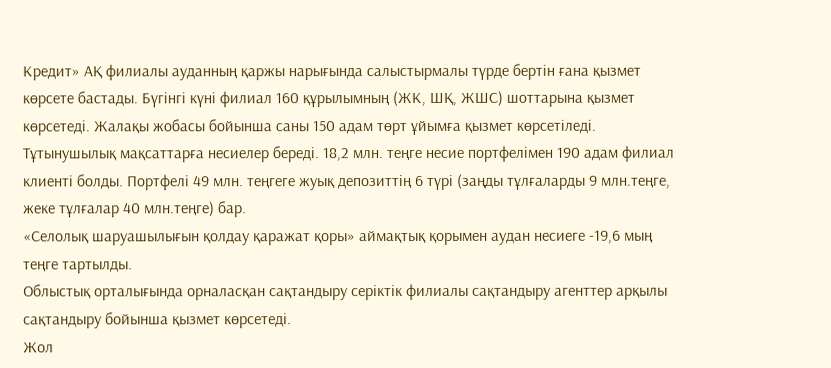Кредит» АҚ филиалы ауданның қаржы нарығында салыстырмалы түрде бертiн ғана қызмет көрсете бастады. Бүгiнгi күнi филиал 160 құрылымның (ЖК, ШҚ, ЖШС) шоттарына қызмет көрсетедi. Жалақы жобасы бойынша саны 150 адам төрт ұйымға қызмет көрсетiледi. Тұтынушылық мақсаттарға несиелер бередi. 18,2 млн. теңге несие портфелiмен 190 адам филиал клиентi болды. Портфелi 49 млн. теңгеге жуық депозиттiң 6 түрi (заңды тұлғаларды 9 млн.теңге, жеке тұлғалар 40 млн.теңге) бар.
«Селолық шаруашылығын қолдау қаражат қоры» аймақтық қорымен аудан несиеге -19,6 мың теңге тартылды.
Облыстық орталығында орналасқан сақтандыру серiктiк филиалы сақтандыру агенттер арқылы сақтандыру бойынша қызмет көрсетедi.
Жол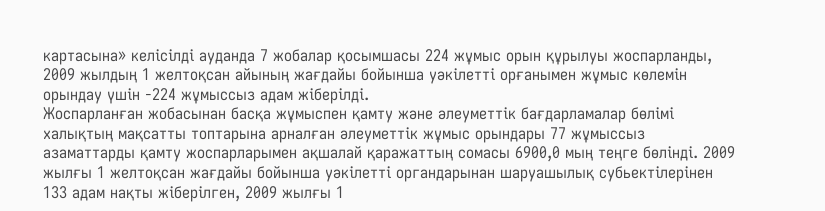картасына» келiсiлдi ауданда 7 жобалар қосымшасы 224 жұмыс орын құрылуы жоспарланды, 2009 жылдың 1 желтоқсан айының жағдайы бойынша уәкiлеттi орғанымен жұмыс көлемiн орындау үшiн -224 жұмыссыз адам жiберiлдi.
Жоспарланған жобасынан басқа жұмыспен қамту және әлеуметтiк бағдарламалар бөлiмi халықтың мақсатты топтарына арналған әлеуметтiк жұмыс орындары 77 жұмыссыз азаматтарды қамту жоспарларымен ақшалай қаражаттың сомасы 6900,0 мың теңге бөлiндi. 2009 жылғы 1 желтоқсан жағдайы бойынша уәкiлеттi органдарынан шаруашылық субьектiлерiнен 133 адам нақты жiберiлген, 2009 жылғы 1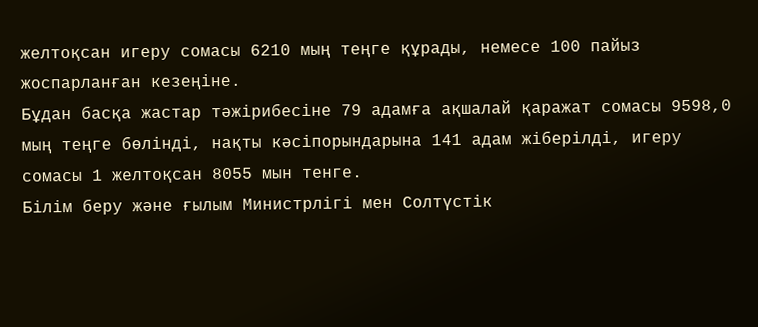желтоқсан игеру сомасы 6210 мың теңге құрады, немесе 100 пайыз жоспарланған кезеңiне.
Бұдан басқа жастар тәжiрибесiне 79 адамға ақшалай қаражат сомасы 9598,0 мың теңге бөлiндi, нақты кәсiпорындарына 141 адам жiберiлдi, игеру сомасы 1 желтоқсан 8055 мын тенге.
Бiлiм беру және ғылым Министрлiгi мен Солтүстiк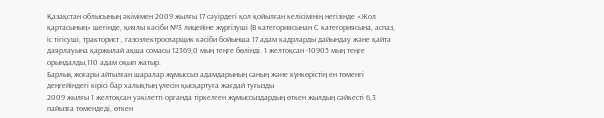Қазақстан облысының әкiмiмен 2009 жылғы 17 сәуiрдегi қол қойылған келiсiмiнiң негiзiнде «Жол қартасының» шегiнде, қиялы кәсiби №3 лицейiне жүргiзушi (В категориясынан С категориясына, аспаз, iс тiгiсушi, тракторист , газоэлектросварщик кәсiби бойынша 17 адам кадрларды дайындау және қайта даярлауына қаржылай ақша сомасы 12369,0 мың теңге бөлiндi. 1 желтоқсан -10905 мың теңге орындалды,110 адам оқып жатыр.
Барлық жоғары айтылған шаралар жұмыссыз адамдарының саның және күнкөрiстiң ен төменгi деңгейiндегi кiрiсi бар халықтың үлесiн қысқартуға жағдай туғызды
2009 жылғы 1 желтоқсан уәкiлеттi органда тiркелген жұмыссыздардың өткен жылдың сәйкестi 6,3 пайызға төмендедi, өткен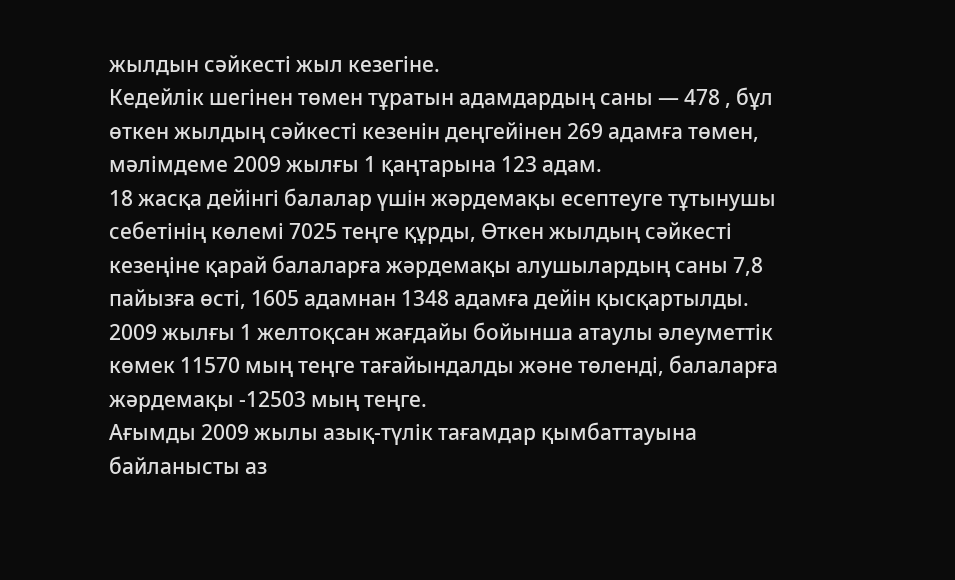жылдын сәйкестi жыл кезегiне.
Кедейлiк шегiнен төмен тұратын адамдардың саны — 478 , бұл өткен жылдың сәйкестi кезенiн деңгейiнен 269 адамға төмен, мәлiмдеме 2009 жылғы 1 қаңтарына 123 адам.
18 жасқа дейiнгi балалар үшiн жәрдемақы есептеуге тұтынушы себетiнiң көлемi 7025 теңге құрды, Өткен жылдың сәйкестi кезеңiне қарай балаларға жәрдемақы алушылардың саны 7,8 пайызға өстi, 1605 адамнан 1348 адамға дейiн қысқартылды.
2009 жылғы 1 желтоқсан жағдайы бойынша атаулы әлеуметтiк көмек 11570 мың теңге тағайындалды және төлендi, балаларға жәрдемақы -12503 мың теңге.
Ағымды 2009 жылы азық-түлiк тағамдар қымбаттауына байланысты аз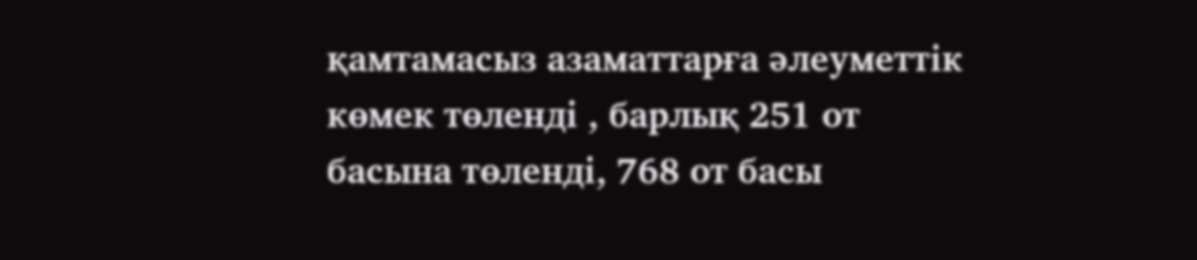қамтамасыз азаматтарға әлеуметтiк көмек төлендi , барлық 251 от басына төлендi, 768 от басы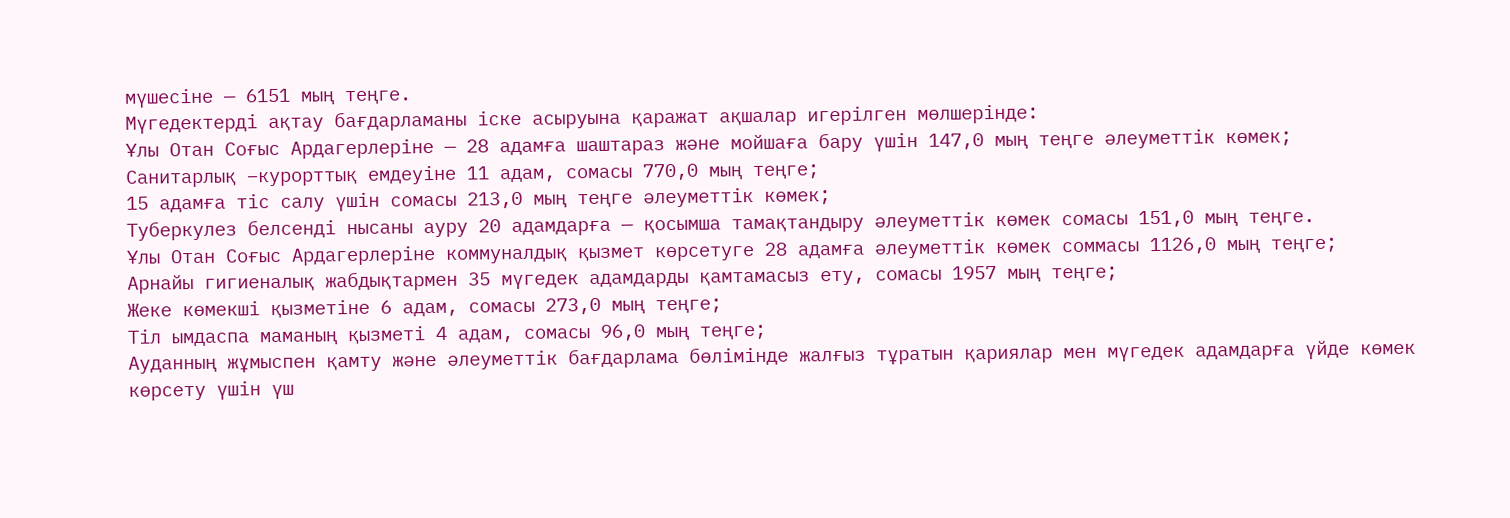мүшесiне — 6151 мың теңге.
Мүгедектердi ақтау бағдарламаны iске асыруына қаражат ақшалар игерiлген мөлшерiнде:
Ұлы Отан Соғыс Ардагерлерiне — 28 адамға шаштараз және мойшаға бару үшiн 147,0 мың теңге әлеуметтiк көмек;
Санитарлық –курорттық емдеуiне 11 адам, сомасы 770,0 мың теңге;
15 адамға тiс салу үшiн сомасы 213,0 мың теңге әлеуметтiк көмек;
Туберкулез белсендi нысаны ауру 20 адамдарға — қосымша тамақтандыру әлеуметтiк көмек сомасы 151,0 мың теңге.
Ұлы Отан Соғыс Ардагерлерiне коммуналдық қызмет көрсетуге 28 адамға әлеуметтiк көмек соммасы 1126,0 мың теңге;
Арнайы гигиеналық жабдықтармен 35 мүгедек адамдарды қамтамасыз ету, сомасы 1957 мың теңге;
Жеке көмекшi қызметiне 6 адам, сомасы 273,0 мың теңге;
Тiл ымдаспа маманың қызметi 4 адам, сомасы 96,0 мың теңге;
Ауданның жұмыспен қамту және әлеуметтiк бағдарлама бөлiмiнде жалғыз тұратын қариялар мен мүгедек адамдарға үйде көмек көрсету үшiн үш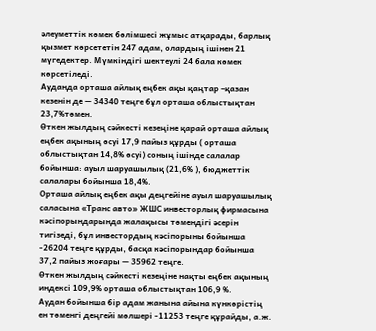әлеуметтiк көмек бөлiмшесi жұмыс атқарады, барлық қызмет көрсететiн 247 адам, олардың iшiнен 21 мүгедектер. Мүмкiндiгi шектеулi 24 бала көмек көрсетiледi.
Ауданда орташа айлық еңбек ақы қаңтар –қазан кезенiн де — 34340 теңге бұл орташа облыстықтан 23,7%төмен.
Өткен жылдың сәйкестi кезеңiне қарай орташа айлық еңбек ақының өсуi 17,9 пайыз құрды ( орташа облыстықтан 14,8% өсуi) соның iшiнде салалар бойынша: ауыл шаруашылық (21,6% ), бюджеттiк салалары бойынша 18,4%.
Орташа айлық еңбек ақы деңгейiне ауыл шаруашылық саласына «Транс авто» ЖШС инвесторлық фирмасына кәсiпорындарында жалақысы төмендiгi әсерiн тигiзедi, бұл инвестордың кәсiпорыны бойынша -26204 теңге құрды, басқа кәсiпорындар бойынша 37,2 пайыз жоғары — 35962 теңге.
Өткен жылдың сәйкестi кезеңiне нақты еңбек ақының индексi 109,9% орташа облыстықтан 106,9 %.
Аудан бойынша бiр адам жанына айына күнкөрiстiң ен төменгi деңгейi мөлшерi -11253 теңге құрайды, а.ж.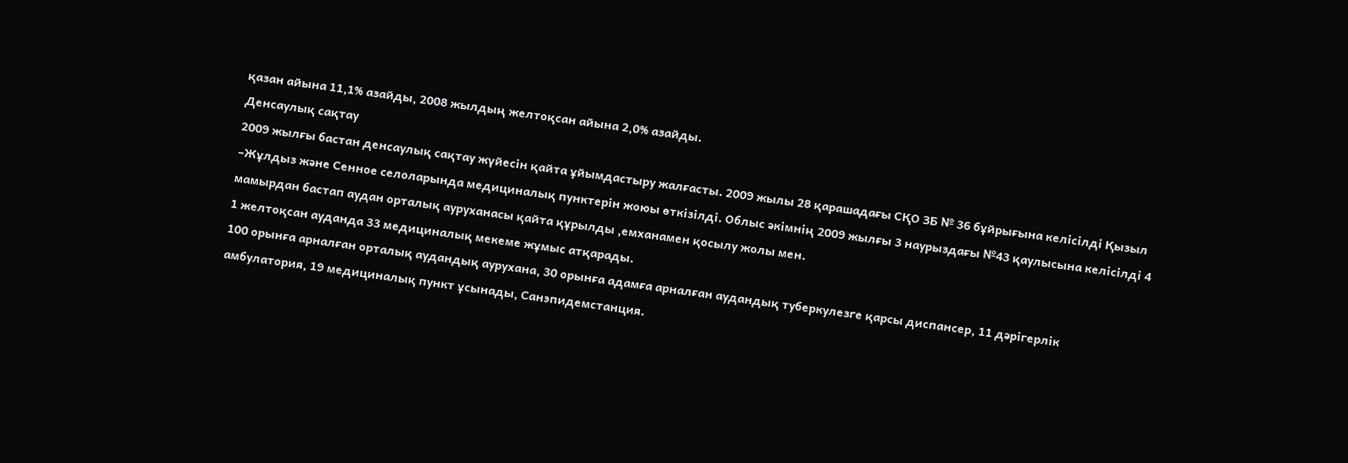қазан айына 11,1% азайды, 2008 жылдың желтоқсан айына 2,0% азайды.
Денсаулық сақтау
2009 жылғы бастан денсаулық сақтау жүйесiн қайта ұйымдастыру жалғасты. 2009 жылы 28 қарашадағы СҚО ЗБ № 36 бұйрығына келiсiлдi Қызыл –Жұлдыз және Сенное селоларында медициналық пунктерiн жоюы өткiзiлдi. Облыс әкiмнiң 2009 жылғы 3 наурыздағы №43 қаулысына келiсiлдi 4 мамырдан бастап аудан орталық ауруханасы қайта құрылды ,емханамен қосылу жолы мен.
1 желтоқсан ауданда 33 медициналық мекеме жұмыс атқарады.
100 орынға арналған орталық аудандық аурухана, 30 орынға адамға арналған аудандық туберкулезге қарсы диспансер, 11 дәрiгерлiк амбулатория, 19 медициналық пункт ұсынады, Санэпидемстанция.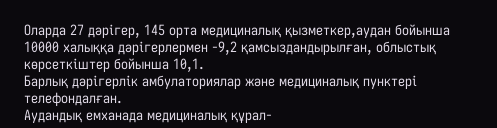Оларда 27 дәрiгер, 145 орта медициналық қызметкер,аудан бойынша 10000 халыққа дәрiгерлермен -9,2 қамсыздандырылған, облыстық көрсеткiштер бойынша 10,1.
Барлық дәрiгерлiк амбулаториялар және медициналық пунктерi телефондалған.
Аудандық емханада медициналық құрал-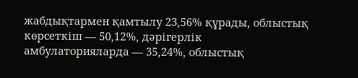жабдықтармен қамтылу 23,56% құрады, облыстық көрсеткiш — 50,12%, дәрiгерлiк амбулаторияларда — 35,24%, облыстық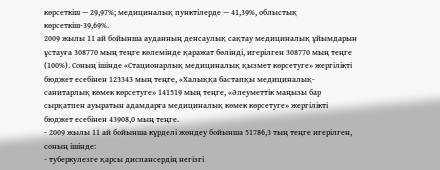көрсеткiш — 29,97%; медициналық пунктiлерде — 41,39%, облыстық көрсеткiш-39,69%.
2009 жылы 11 ай бойынша ауданның денсаулық сақтау медициналық ұйымдарын ұстауға 308770 мың теңге көлемiнде қаражат бөлiндi, игерiлген 308770 мың теңге (100%). Соның iшiнде «Стационарлық медициналық қызмет көрсетуге» жергiлiктi бюджет есебiнен 123343 мың теңге, «Халыққа бастапқы медициналық-санитарлық көмек көрсетуге» 141519 мың теңге, «Әлеуметтiк маңызы бар сырқатпен ауыратын адамдарға медициналық көмек көрсетуге» жергiлiктi бюджет есебiнен 43908,0 мың теңге.
- 2009 жылы 11 ай бойынша күрделi жөндеу бойынша 51786,3 тың теңге игерiлген, соның iшiнде:
- туберкулезге қарсы диспансердiң негiзгi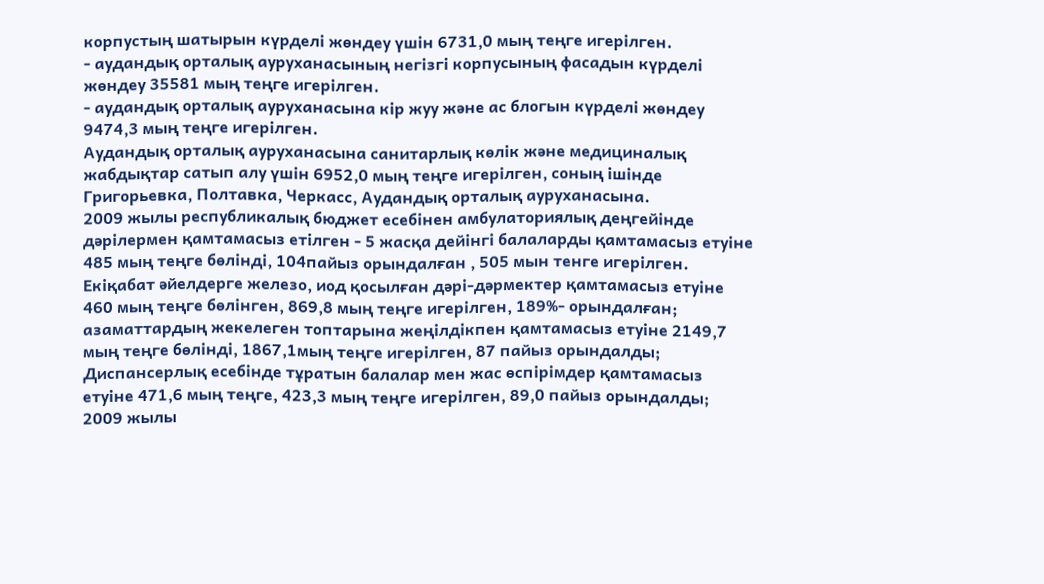корпустың шатырын күрделi жөндеу үшiн 6731,0 мың теңге игерiлген.
- аудандық орталық ауруханасының негiзгi корпусының фасадын күрделi жөндеу 35581 мың теңге игерiлген.
- аудандық орталық ауруханасына кiр жуу және ас блогын күрделi жөндеу 9474,3 мың теңге игерiлген.
Аудандық орталық ауруханасына санитарлық көлiк және медициналық жабдықтар сатып алу үшiн 6952,0 мың теңге игерiлген, соның iшiнде Григорьевка, Полтавка, Черкасс, Аудандық орталық ауруханасына.
2009 жылы республикалық бюджет есебiнен амбулаториялық деңгейiнде дәрiлермен қамтамасыз етiлген - 5 жасқа дейiнгi балаларды қамтамасыз етуiне 485 мың теңге бөлiндi, 104пайыз орындалған , 505 мын тенге игерiлген.
Екiқабат әйелдерге железо, иод қосылған дәрi-дәрмектер қамтамасыз етуiне 460 мың теңге бөлiнген, 869,8 мың теңге игерiлген, 189%- орындалған;
азаматтардың жекелеген топтарына жеңiлдiкпен қамтамасыз етуiне 2149,7 мың теңге бөлiндi, 1867,1мың теңге игерiлген, 87 пайыз орындалды;
Диспансерлық есебiнде тұратын балалар мен жас өспiрiмдер қамтамасыз етуiне 471,6 мың теңге, 423,3 мың теңге игерiлген, 89,0 пайыз орындалды;
2009 жылы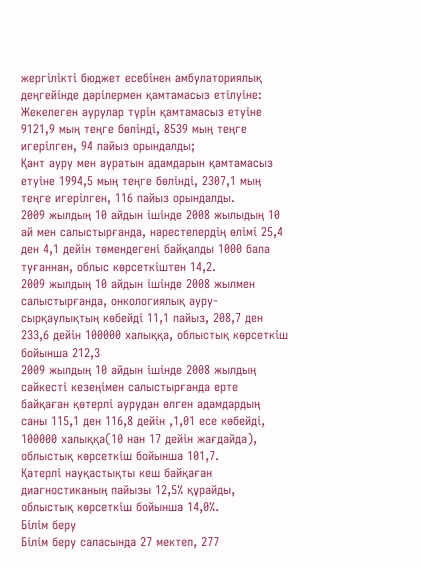жергiлiктi бюджет есебiнен амбулаториялық деңгейiнде дәрiлермен қамтамасыз етiлуiне:
Жекелеген аурулар түрiн қамтамасыз етуiне 9121,9 мың теңге бөлiндi, 8539 мың теңге игерiлген, 94 пайыз орындалды;
Қант ауру мен ауратын адамдарын қамтамасыз етуiне 1994,5 мың теңге бөлiндi, 2307,1 мың теңге игерiлген, 116 пайыз орындалды.
2009 жылдың 10 айдын iшiнде 2008 жылыдың 10 ай мен салыстырғанда, нәрестелердiң өлiмi 25,4 ден 4,1 дейiн төмендегенi байқалды 1000 бала туғаннан, облыс көрсеткiштен 14,2.
2009 жылдың 10 айдын iшiнде 2008 жылмен салыстырғанда, онкологиялық ауру-сырқаулықтың көбейдi 11,1 пайыз, 208,7 ден 233,6 дейiн 100000 халыққа, облыстық көрсеткiш бойынша 212,3
2009 жылдың 10 айдын iшiнде 2008 жылдың сәйкестi кезеңiмен салыстырғанда ерте байқаған қөтерлi аурудан өлген адамдардың саны 115,1 ден 116,8 дейiн ,1,01 есе көбейдi, 100000 халыққа(10 нан 17 дейiн жағдайда), облыстық көрсеткiш бойынша 101,7.
Қатерлi науқастықты кеш байқаған диагностиканың пайызы 12,5% құрайды, облыстық көрсеткiш бойынша 14,0%.
Бiлiм беру
Бiлiм беру саласында 27 мектеп, 277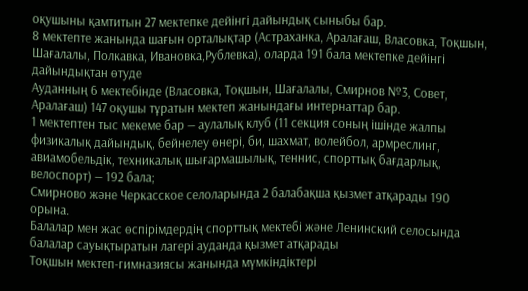оқушыны қамтитын 27 мектепке дейiнгi дайындық сыныбы бар.
8 мектепте жанында шағын орталықтар (Астраханка, Аралағаш, Власовка, Тоқшын, Шағалалы, Полкавка, Ивановка,Рублевка), оларда 191 бала мектепке дейiнгi дайындықтан өтуде
Ауданның 6 мектебiнде (Власовка, Тоқшын, Шағалалы, Смирнов №3, Совет, Аралағаш) 147 оқушы тұратын мектеп жанындағы интернаттар бар.
1 мектептен тыс мекеме бар — аулалық клуб (11 секция соның iшiнде жалпы физикалық дайындық, бейнелеу өнерi, би, шахмат, волейбол, армреслинг, авиамобельдiк, техникалық шығармашылық, теннис, спорттық бағдарлық, велоспорт) — 192 бала;
Смирново және Черкасское селоларында 2 балабақша қызмет атқарады 190 орына.
Балалар мен жас өспiрiмдердiң спорттық мектебi және Ленинский селосында балалар сауықтыратын лагерi ауданда қызмет атқарады
Тоқшын мектеп-гимназиясы жанында мүмкiндiктерi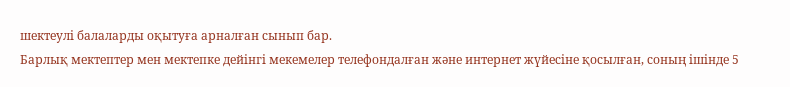шектеулi балаларды оқытуға арналған сынып бар.
Барлық мектептер мен мектепке дейiнгi мекемелер телефондалған және интернет жүйесiне қосылған, соның iшiнде 5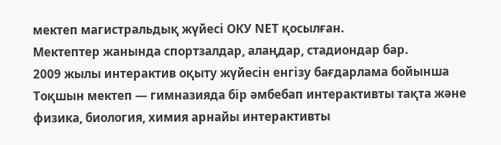мектеп магистральдық жүйесi ОКУ NЕТ қосылған.
Мектептер жанында спортзалдар, алаңдар, стадиондар бар.
2009 жылы интерактив оқыту жүйесiн енгiзу бағдарлама бойынша Тоқшын мектеп — гимназияда бiр әмбебап интерактивты тақта және физика, биология, химия арнайы интерактивты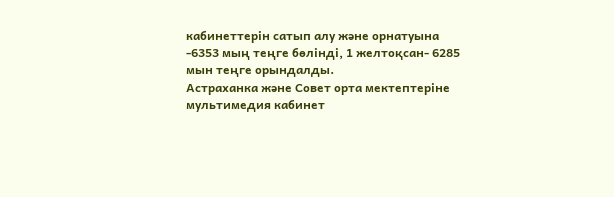кабинеттерiн сатып алу және орнатуына -6353 мың теңге бөлiндi, 1 желтоқсан- 6285 мын теңге орындалды.
Астраханка және Совет орта мектептерiне мультимедия кабинет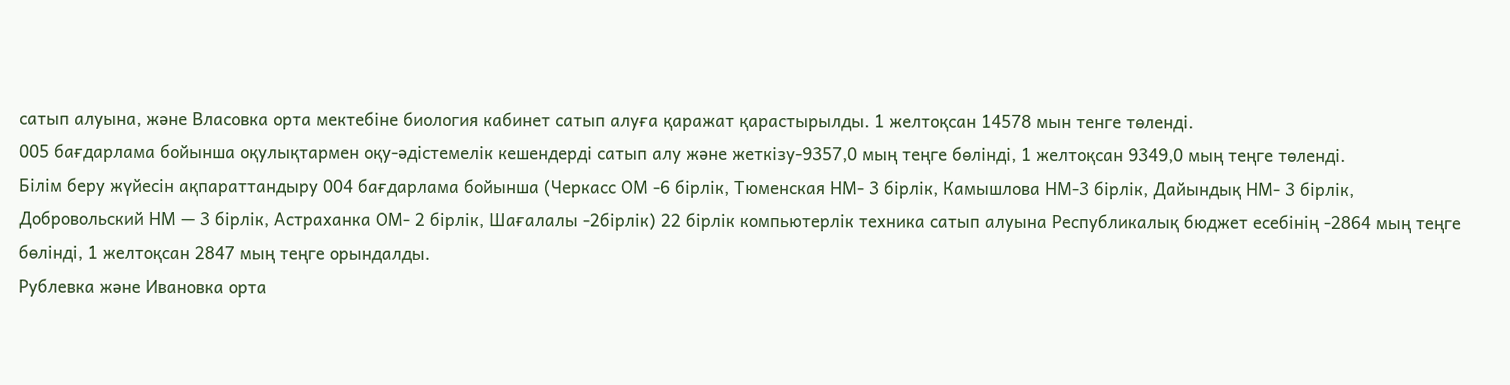сатып алуына, және Власовка орта мектебiне биология кабинет сатып алуға қаражат қарастырылды. 1 желтоқсан 14578 мын тенге төлендi.
005 бағдарлама бойынша оқулықтармен оқу-әдiстемелiк кешендердi сатып алу және жеткiзу-9357,0 мың теңге бөлiндi, 1 желтоқсан 9349,0 мың теңге төлендi.
Бiлiм беру жүйесiн ақпараттандыру 004 бағдарлама бойынша (Черкасс ОМ -6 бiрлiк, Тюменская НМ- 3 бiрлiк, Камышлова НМ-3 бiрлiк, Дайындық НМ- 3 бiрлiк, Добровольский НМ — 3 бiрлiк, Астраханка ОМ- 2 бiрлiк, Шағалалы -2бiрлiк) 22 бiрлiк компьютерлiк техника сатып алуына Республикалық бюджет есебiнiң -2864 мың теңге бөлiндi, 1 желтоқсан 2847 мың теңге орындалды.
Рублевка және Ивановка орта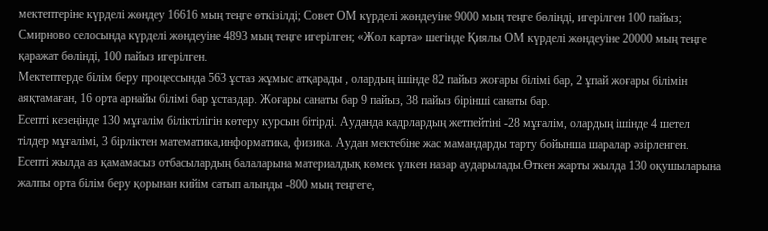мектептерiне күрделi жөндеу 16616 мың теңге өткiзiлдi; Совет ОМ күрделi жөндеуiне 9000 мың теңге бөлiндi, игерiлген 100 пайыз; Смирново селосында күрделi жөндеуiне 4893 мың теңге игерiлген; «Жол карта» шегiнде Қиялы ОМ күрделi жөндеуiне 20000 мың теңге қаражат бөлiндi, 100 пайыз игерiлген.
Мектептерде бiлiм беру процессында 563 ұстаз жұмыс атқарады , олардың iшiнде 82 пайыз жоғары бiлiмi бар, 2 ұпай жоғары бiлiмiн аяқтамаған, 16 орта арнайы бiлiмi бар ұстаздар. Жоғары санаты бар 9 пайыз, 38 пайыз бiрiншi санаты бар.
Есептi кезеңiнде 130 мұғалiм бiлiктiлiгiн көтеру курсын бiтiрдi. Ауданда кадрлардың жетпейтiнi -28 мұғалiм, олардың iшiнде 4 шетел тiлдер мұғалiмi, 3 бiрлiктен математика,информатика, физика. Аудан мектебiне жас мамандарды тарту бойынша шаралар әзiрленген.
Есептi жылда аз қамамасыз отбасылардың балаларына материалдық көмек үлкен назар аударылады.Өткен жарты жылда 130 оқушыларына жалпы орта бiлiм беру қорынан кийiм сатып алынды -800 мың теңгеге,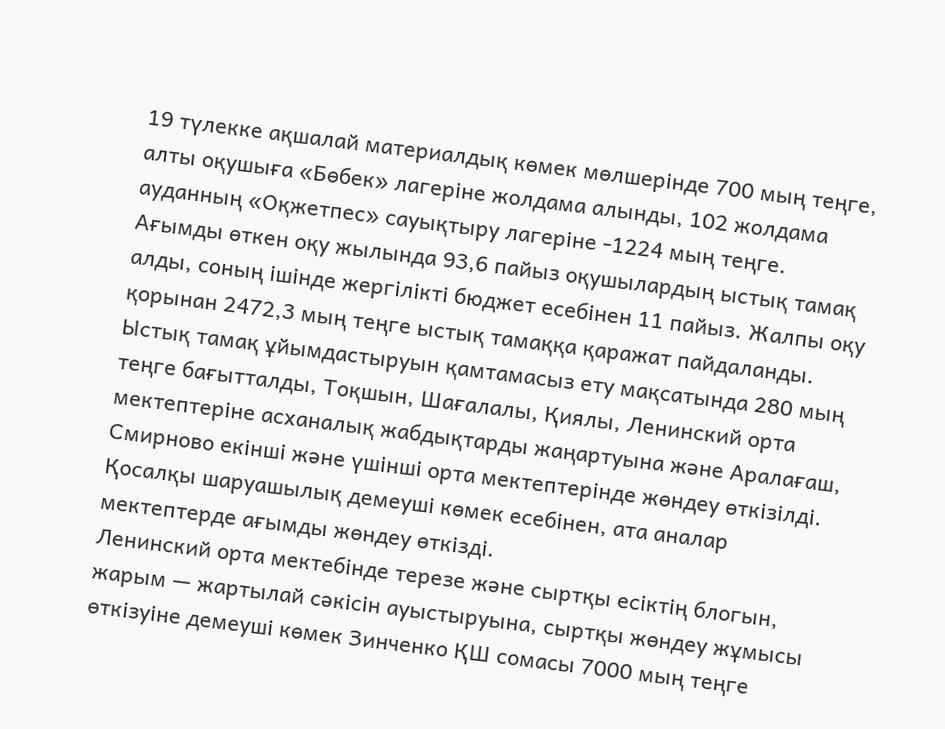19 түлекке ақшалай материалдық көмек мөлшерiнде 700 мың теңге, алты оқушыға «Бөбек» лагерiне жолдама алынды, 102 жолдама ауданның «Оқжетпес» сауықтыру лагерiне -1224 мың теңге.
Ағымды өткен оқу жылында 93,6 пайыз оқушылардың ыстық тамақ алды, соның iшiнде жергiлiктi бюджет есебiнен 11 пайыз. Жалпы оқу қорынан 2472,3 мың теңге ыстық тамаққа қаражат пайдаланды. Ыстық тамақ ұйымдастыруын қамтамасыз ету мақсатында 280 мың теңге бағытталды, Тоқшын, Шағалалы, Қиялы, Ленинский орта мектептерiне асханалық жабдықтарды жаңартуына және Аралағаш, Смирново екiншi және үшiншi орта мектептерiнде жөндеу өткiзiлдi.
Қосалқы шаруашылық демеушi көмек есебiнен, ата аналар мектептерде ағымды жөндеу өткiздi.
Ленинский орта мектебiнде терезе және сыртқы есiктiң блогын, жарым — жартылай сәкiсiн ауыстыруына, сыртқы жөндеу жұмысы өткiзуiне демеушi көмек Зинченко ҚШ сомасы 7000 мың теңге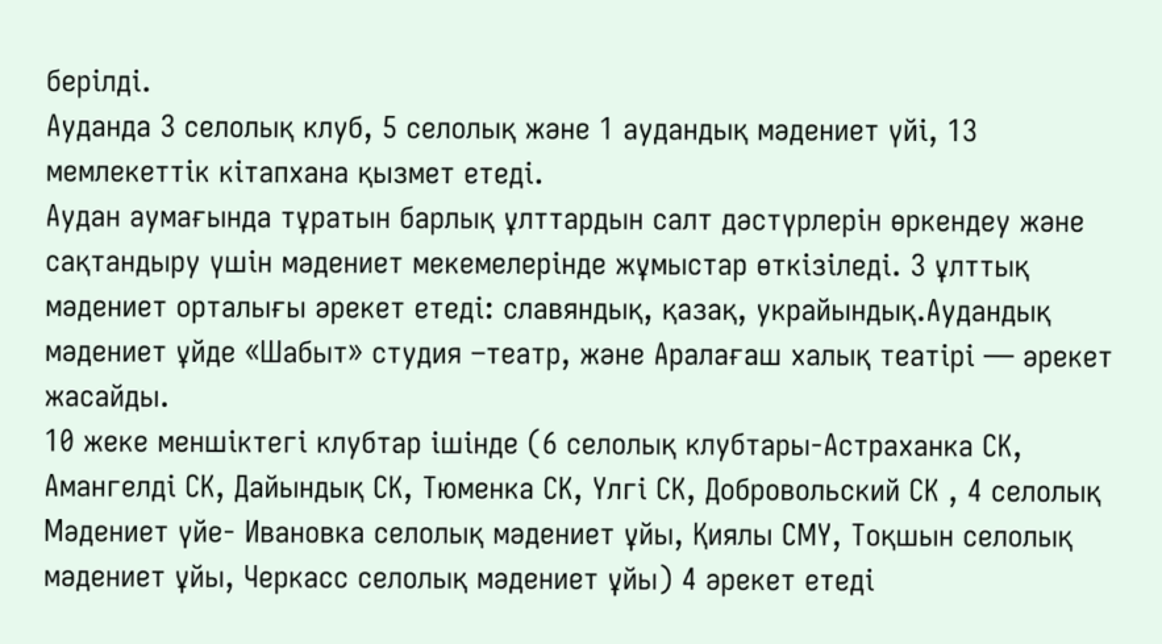берiлдi.
Ауданда 3 селолық клуб, 5 селолық және 1 аудандық мәдениет үйi, 13 мемлекеттiк кiтапхана қызмет етедi.
Аудан аумағында тұратын барлық ұлттардын салт дәстүрлерiн өркендеу және сақтандыру үшiн мәдениет мекемелерiнде жұмыстар өткiзiледi. 3 ұлттық мәдениет орталығы әрекет етедi: славяндық, қазақ, украйындық.Аудандық мәдениет ұйде «Шабыт» студия –театр, және Аралағаш халық театiрi — әрекет жасайды.
10 жеке меншiктегi клубтар iшiнде (6 селолық клубтары-Астраханка СК, Амангелдi СК, Дайындық СК, Тюменка СК, Үлгi СК, Добровольский СК , 4 селолық Мәдениет үйе- Ивановка селолық мәдениет ұйы, Қиялы СМҮ, Тоқшын селолық мәдениет ұйы, Черкасс селолық мәдениет ұйы) 4 әрекет етедi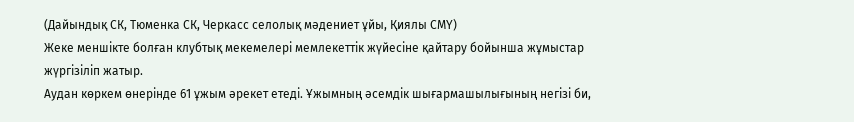(Дайындық СК, Тюменка СК, Черкасс селолық мәдениет ұйы, Қиялы СМҮ)
Жеке меншiкте болған клубтық мекемелерi мемлекеттiк жүйесiне қайтару бойынша жұмыстар жүргiзiлiп жатыр.
Аудан көркем өнерiнде 61 ұжым әрекет етедi. Ұжымның әсемдiк шығармашылығының негiзi би,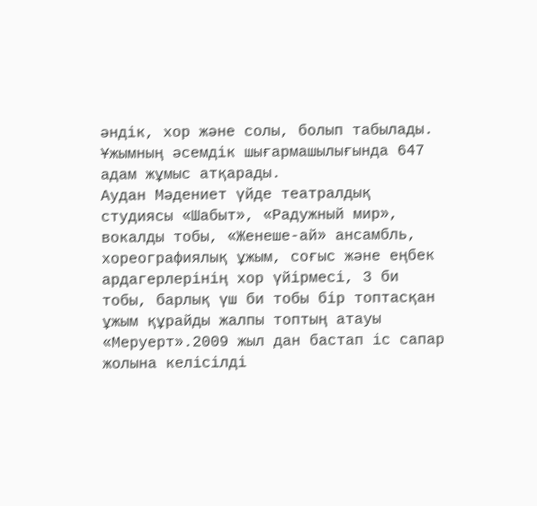әндiк, хор және солы, болып табылады. Ұжымның әсемдiк шығармашылығында 647 адам жұмыс атқарады.
Аудан Мәдениет үйде театралдық студиясы «Шабыт», «Радужный мир», вокалды тобы, «Женеше-ай» ансамбль, хореографиялық ұжым, соғыс және еңбек ардагерлерiнiң хор үйiрмесi, 3 би тобы, барлық үш би тобы бiр топтасқан ұжым құрайды жалпы топтың атауы «Меруерт».2009 жыл дан бастап iс сапар жолына келiсiлдi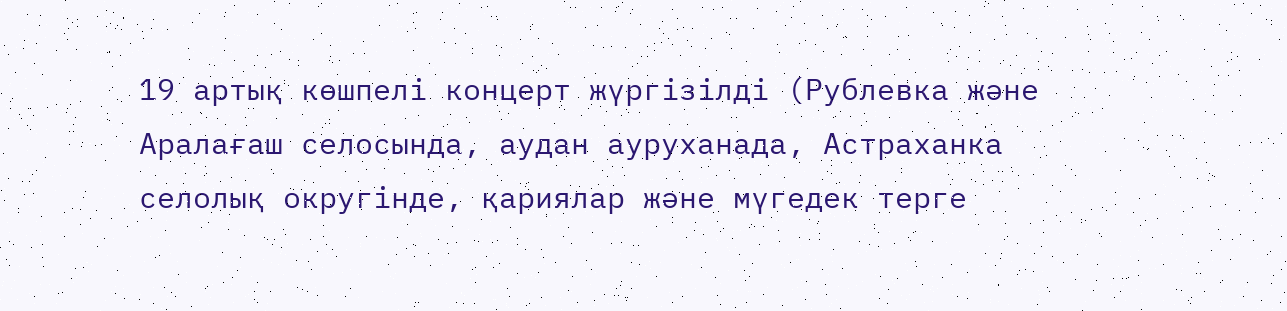19 артық көшпелi концерт жүргiзiлдi (Рублевка және Аралағаш селосында, аудан ауруханада, Астраханка селолық округiнде, қариялар және мүгедек терге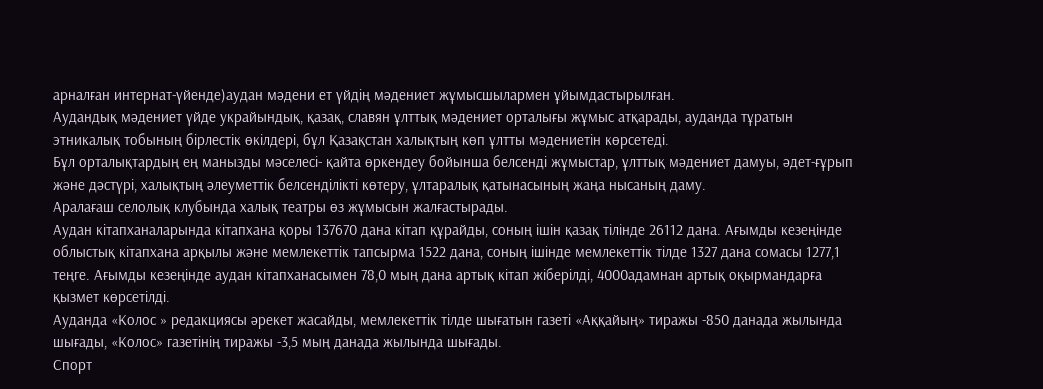арналған интернат-үйенде)аудан мәдени ет үйдiң мәдениет жұмысшылармен ұйымдастырылған.
Аудандық мәдениет үйде украйындық, қазақ, славян ұлттық мәдениет орталығы жұмыс атқарады, ауданда тұратын этникалық тобының бiрлестiк өкiлдерi, бұл Қазақстан халықтың көп ұлтты мәдениетiн көрсетедi.
Бұл орталықтардың ең манызды мәселесi- қайта өркендеу бойынша белсендi жұмыстар, ұлттық мәдениет дамуы, әдет-ғұрып және дәстүрi, халықтың әлеуметтiк белсендiлiктi көтеру, ұлтаралық қатынасының жаңа нысаның даму.
Аралағаш селолық клубында халық театры өз жұмысын жалғастырады.
Аудан кiтапханаларында кiтапхана қоры 137670 дана кiтап құрайды, соның iшiн қазақ тiлiнде 26112 дана. Ағымды кезеңiнде облыстық кiтапхана арқылы және мемлекеттiк тапсырма 1522 дана, соның iшiнде мемлекеттiк тiлде 1327 дана сомасы 1277,1 теңге. Ағымды кезеңiнде аудан кiтапханасымен 78,0 мың дана артық кiтап жiберiлдi, 4000адамнан артық оқырмандарға қызмет көрсетiлдi.
Ауданда «Колос » редакциясы әрекет жасайды, мемлекеттiк тiлде шығатын газетi «Аққайың» тиражы -850 данада жылында шығады, «Колос» газетiнiң тиражы -3,5 мың данада жылында шығады.
Спорт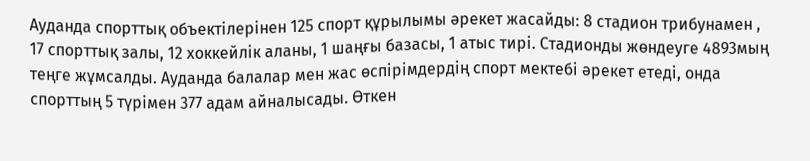Ауданда спорттық объектiлерiнен 125 спорт құрылымы әрекет жасайды: 8 стадион трибунамен , 17 спорттық залы, 12 хоккейлiк аланы, 1 шаңғы базасы, 1 атыс тирi. Стадионды жөндеуге 4893мың теңге жұмсалды. Ауданда балалар мен жас өспiрiмдердiң спорт мектебi әрекет етедi, онда спорттың 5 түрiмен 377 адам айналысады. Өткен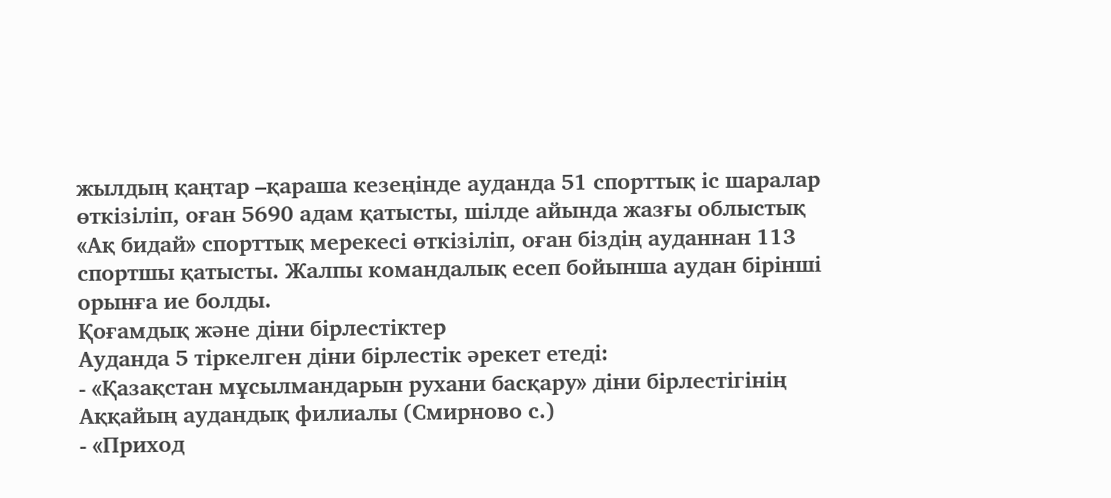жылдың қаңтар –қараша кезеңiнде ауданда 51 спорттық iс шаралар өткiзiлiп, оған 5690 адам қатысты, шiлде айында жазғы облыстық «Ақ бидай» спорттық мерекесi өткiзiлiп, оған бiздiң ауданнан 113 спортшы қатысты. Жалпы командалық есеп бойынша аудан бiрiншi орынға ие болды.
Қоғамдық және дiни бiрлестiктер
Ауданда 5 тiркелген дiни бiрлестiк әрекет етедi:
- «Қазақстан мұсылмандарын рухани басқару» дiни бiрлестiгiнiң Аққайың аудандық филиалы (Смирново с.)
- «Приход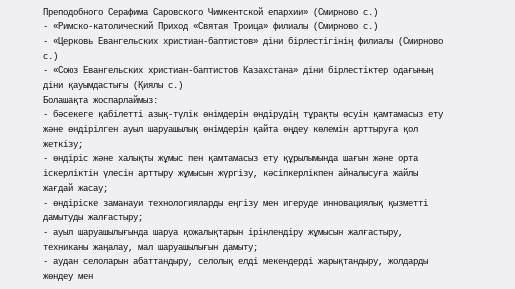Преподобного Серафима Саровского Чимкентской епархии» (Смирново с.)
- «Римско-католический Приход «Святая Троица» филиалы (Смирново с.)
- «Церковь Евангельских христиан-баптистов» дiни бiрлестiгiнiң филиалы (Смирново с.)
- «Союз Евангельских христиан-баптистов Казахстана» дiни бiрлестiктер одағының дiни қауымдастығы (Қиялы с.)
Болашақта жоспарлаймыз:
- бәсекеге қабiлеттi азық-түлiк өнiмдерiн өндiрудiң тұрақты өсуiн қамтамасыз ету және өндiрiлген ауыл шаруашылық өнiмдерiн қайта өңдеу көлемiн арттыруға қол жеткiзу;
- өндiрiс және халықты жұмыс пен қамтамасыз ету құрылымында шағын және орта iскерлiктiн үлесiн арттыру жұмысын жүргiзу, кәсiпкерлiкпен айналысуға жайлы жағдай жасау;
- өндiрiске заманауи технологияларды еңгiзу мен игеруде инновациялық қызметтi дамытуды жалғастыру;
- ауыл шаруашылығында шаруа қожалықтарын iрiнлендiру жұмысын жалғастыру, техниканы жаңалау, мал шаруашылығын дамыту;
- аудан селоларын абаттандыру, селолық елдi мекендердi жарықтандыру, жолдарды жөндеу мен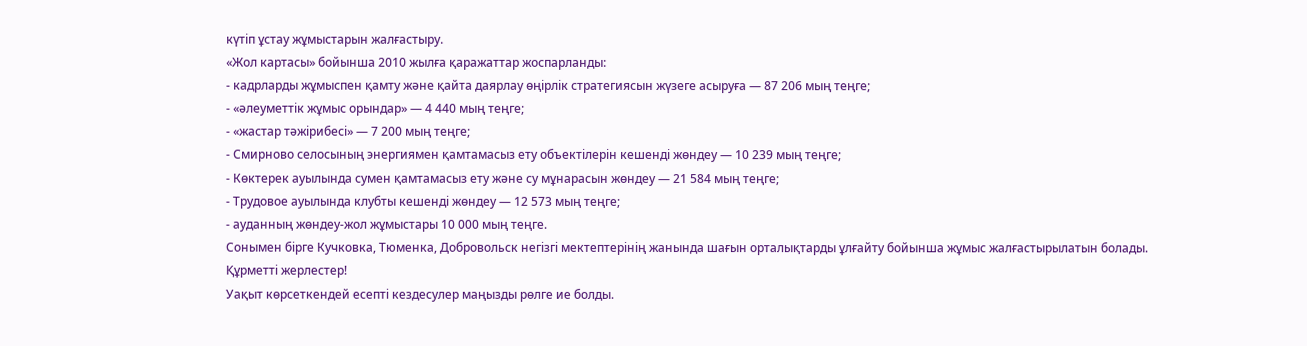күтiп ұстау жұмыстарын жалғастыру.
«Жол картасы» бойынша 2010 жылға қаражаттар жоспарланды:
- кадрларды жұмыспен қамту және қайта даярлау өңiрлiк стратегиясын жүзеге асыруға — 87 206 мың теңге;
- «әлеуметтiк жұмыс орындар» — 4 440 мың теңге;
- «жастар тәжiрибесi» — 7 200 мың теңге;
- Смирново селосының энергиямен қамтамасыз ету объектiлерiн кешендi жөндеу — 10 239 мың теңге;
- Көктерек ауылында сумен қамтамасыз ету және су мұнарасын жөндеу — 21 584 мың теңге;
- Трудовое ауылында клубты кешендi жөндеу — 12 573 мың теңге;
- ауданның жөндеу-жол жұмыстары 10 000 мың теңге.
Сонымен бiрге Кучковка, Тюменка, Добровольск негiзгi мектептерiнiң жанында шағын орталықтарды ұлғайту бойынша жұмыс жалғастырылатын болады.
Құрметтi жерлестер!
Уақыт көрсеткендей есептi кездесулер маңызды рөлге ие болды.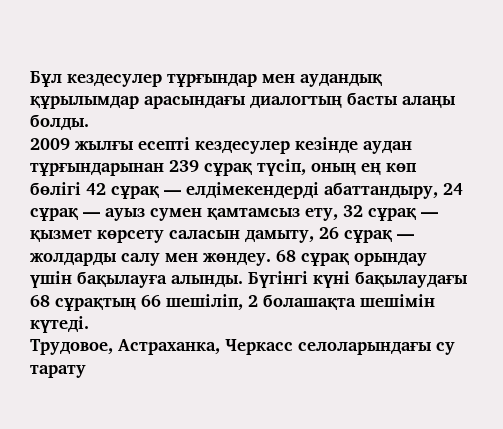Бұл кездесулер тұрғындар мен аудандық құрылымдар арасындағы диалогтың басты алаңы болды.
2009 жылғы есептi кездесулер кезiнде аудан тұрғындарынан 239 сұрақ түсiп, оның ең көп бөлiгi 42 сұрақ — елдiмекендердi абаттандыру, 24 сұрақ — ауыз сумен қамтамсыз ету, 32 сұрақ — қызмет көрсету саласын дамыту, 26 сұрақ — жолдарды салу мен жөндеу. 68 сұрақ орындау үшiн бақылауға алынды. Бүгiнгi күнi бақылаудағы 68 сұрақтың 66 шешiлiп, 2 болашақта шешiмiн күтедi.
Трудовое, Астраханка, Черкасс селоларындағы су тарату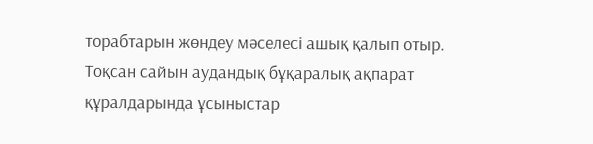торабтарын жөндеу мәселесi ашық қалып отыр.
Тоқсан сайын аудандық бұқаралық ақпарат құралдарында ұсыныстар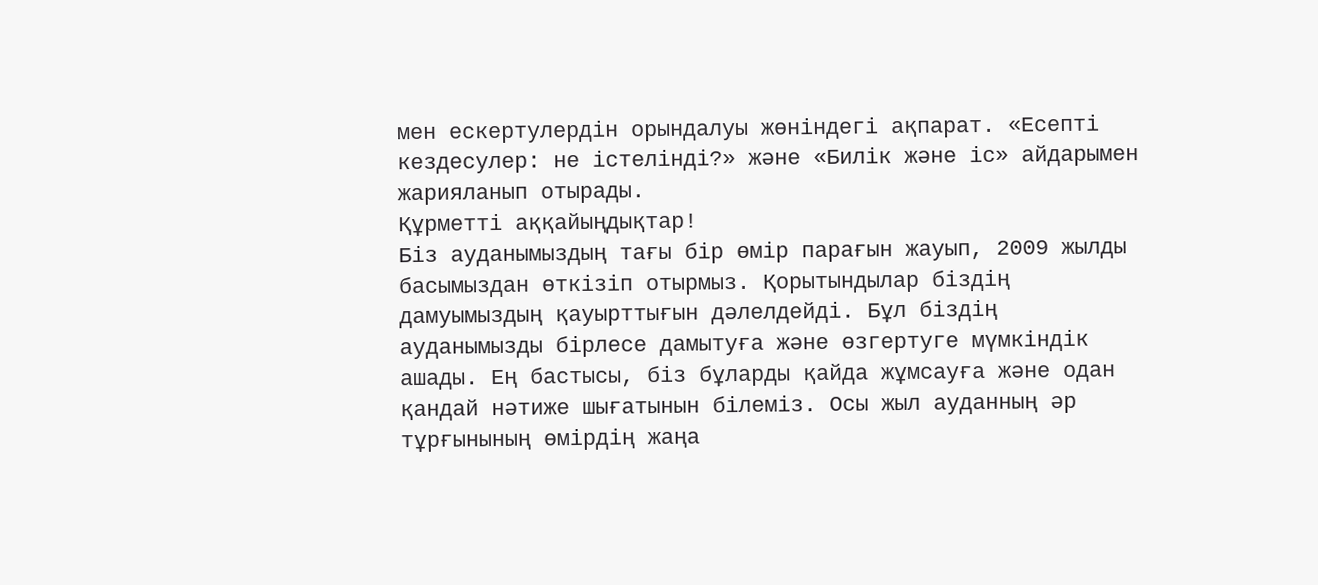мен ескертулердiн орындалуы жөнiндегi ақпарат. «Есептi кездесулер: не iстелiндi?» және «Билiк және iс» айдарымен жарияланып отырады.
Құрметтi аққайыңдықтар!
Бiз ауданымыздың тағы бiр өмiр парағын жауып, 2009 жылды басымыздан өткiзiп отырмыз. Қорытындылар бiздiң дамуымыздың қауырттығын дәлелдейдi. Бұл бiздiң ауданымызды бiрлесе дамытуға және өзгертуге мүмкiндiк ашады. Ең бастысы, бiз бұларды қайда жұмсауға және одан қандай нәтиже шығатынын бiлемiз. Осы жыл ауданның әр тұрғынының өмiрдiң жаңа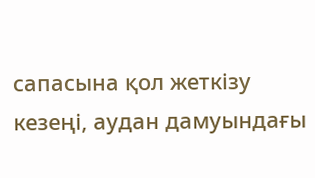сапасына қол жеткiзу кезеңi, аудан дамуындағы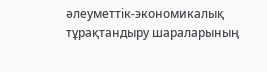әлеуметтiк-экономикалық тұрақтандыру шараларының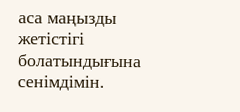аса маңызды жетiстiгi болатындығына сенiмдiмiн.